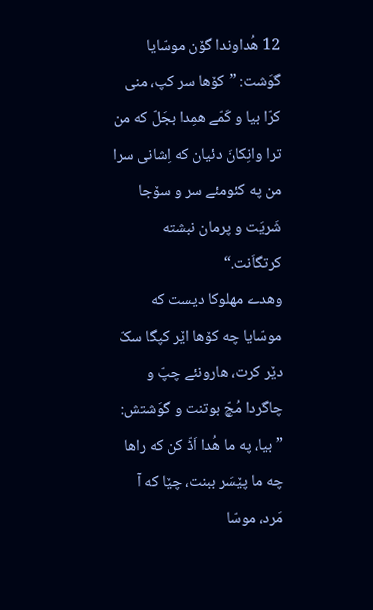12 هُداوندا گۆن موسّایا گوَشت: ”کۆها سر کپ، منی کرّا بیا و کَمّے همِدا بجَلّ که من ترا وانِکانَ دئیان که اِشانی سرا من په کئومئے سر و سۆجا شَریَت و پرمان نبشته کرتگاَنت.“
وهدے مهلوکا دیست که موسّایا چه کۆها اێر کپگا سکّ دێر کرت، هارونئے چپّ و چاگردا مُچّ بوتنت و گوَشتش: ”بیا، په ما هُدا اَڈّ کن که راها چه ما پێسَر ببنت، چێا که آ مَرد، موسّا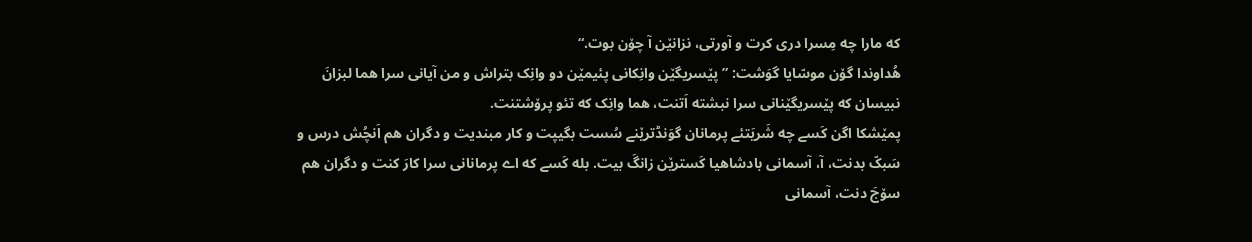که مارا چه مِسرا دری کرت و آورتی، نزانێن آ چۆن بوت.“
هُداوندا گۆن موسّایا گوَشت: ”پێسریگێن وانِکانی پئیمێن دو وانِک بتراش و من آیانی سرا هما لبزانَ نبیسان که پێسریگێنانی سرا نبشته اَتنت، هما وانِک که تئو پرۆشتنت.
پمێشکا اگن کَسے چه شَریَتئے پرمانان گوَنڈترێنے سُست بگیپت و کار مبندیت و دگران هم اَنچُش درس و سَبکّ بدنت، آ، آسمانی بادشاهیا کَسترێن زانگَ بیت. بله کَسے که اے پرمانانی سرا کارَ کنت و دگران هم سۆجَ دنت، آسمانی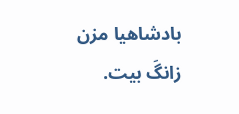بادشاهیا مزن زانگَ بیت.